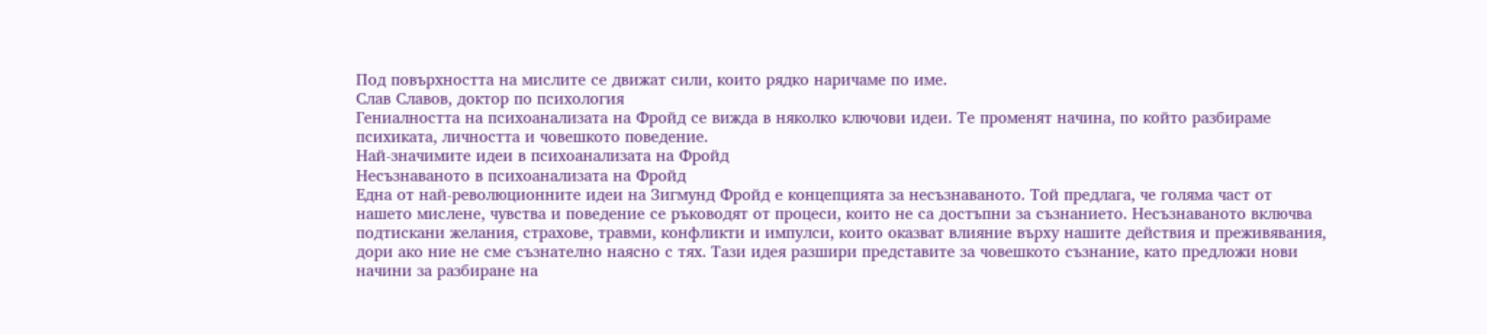Под повърхността на мислите се движат сили, които рядко наричаме по име.
Слав Славов, доктор по психология
Гениалността на психоанализата на Фройд се вижда в няколко ключови идеи. Те променят начина, по който разбираме психиката, личността и човешкото поведение.
Най-значимите идеи в психоанализата на Фройд
Несъзнаваното в психоанализата на Фройд
Една от най-революционните идеи на Зигмунд Фройд е концепцията за несъзнаваното. Той предлага, че голяма част от нашето мислене, чувства и поведение се ръководят от процеси, които не са достъпни за съзнанието. Несъзнаваното включва подтискани желания, страхове, травми, конфликти и импулси, които оказват влияние върху нашите действия и преживявания, дори ако ние не сме съзнателно наясно с тях. Тази идея разшири представите за човешкото съзнание, като предложи нови начини за разбиране на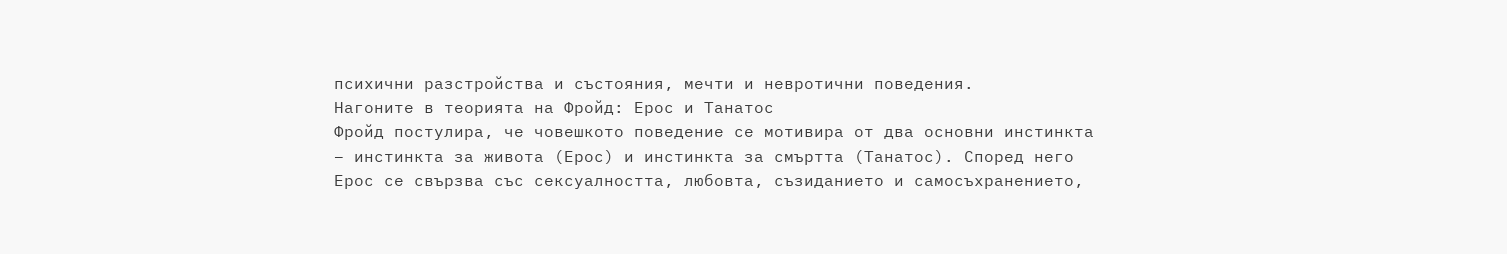психични разстройства и състояния, мечти и невротични поведения.
Нагоните в теорията на Фройд: Ерос и Танатос
Фройд постулира, че човешкото поведение се мотивира от два основни инстинкта – инстинкта за живота (Ерос) и инстинкта за смъртта (Танатос). Според него Ерос се свързва със сексуалността, любовта, съзиданието и самосъхранението,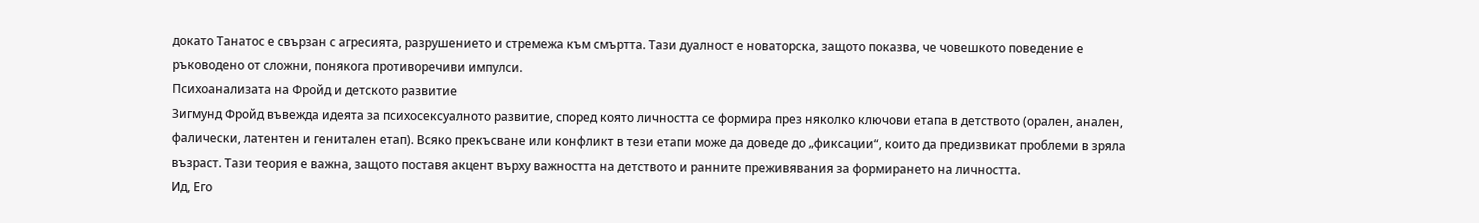докато Танатос е свързан с агресията, разрушението и стремежа към смъртта. Тази дуалност е новаторска, защото показва, че човешкото поведение е ръководено от сложни, понякога противоречиви импулси.
Психоанализата на Фройд и детското развитие
Зигмунд Фройд въвежда идеята за психосексуалното развитие, според която личността се формира през няколко ключови етапа в детството (орален, анален, фалически, латентен и генитален етап). Всяко прекъсване или конфликт в тези етапи може да доведе до „фиксации“, които да предизвикат проблеми в зряла възраст. Тази теория е важна, защото поставя акцент върху важността на детството и ранните преживявания за формирането на личността.
Ид, Его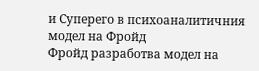и Суперего в психоаналитичния модел на Фройд
Фройд разработва модел на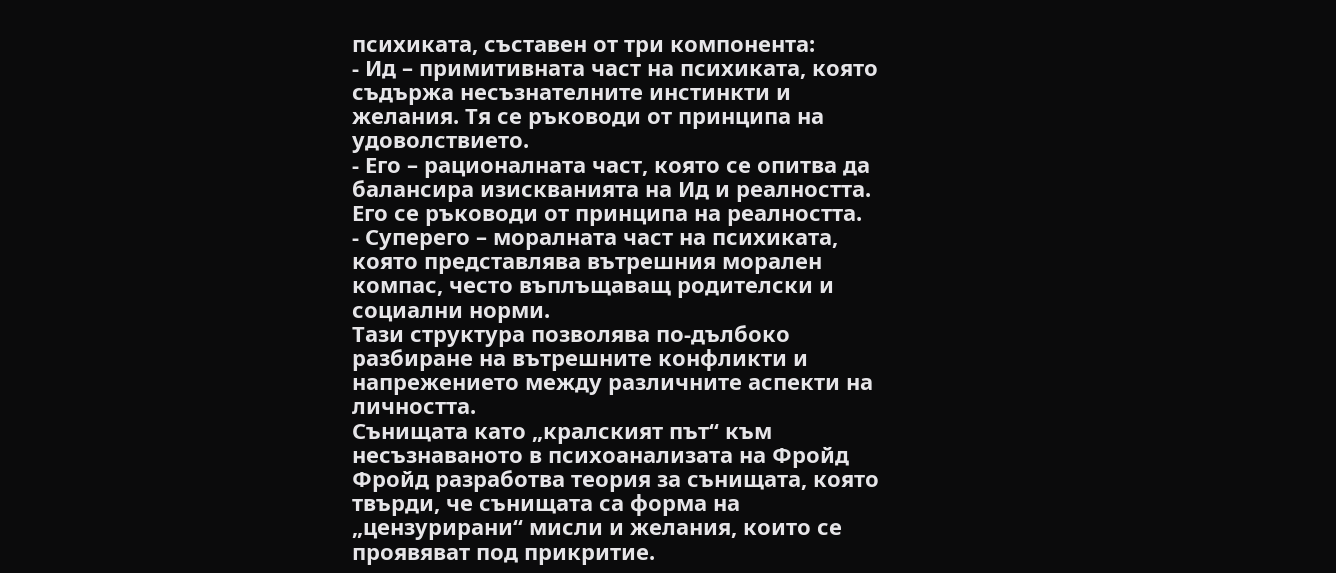психиката, съставен от три компонента:
- Ид – примитивната част на психиката, която съдържа несъзнателните инстинкти и желания. Тя се ръководи от принципа на удоволствието.
- Его – рационалната част, която се опитва да балансира изискванията на Ид и реалността. Его се ръководи от принципа на реалността.
- Суперего – моралната част на психиката, която представлява вътрешния морален компас, често въплъщаващ родителски и социални норми.
Тази структура позволява по-дълбоко разбиране на вътрешните конфликти и напрежението между различните аспекти на личността.
Сънищата като „кралският път“ към несъзнаваното в психоанализата на Фройд
Фройд разработва теория за сънищата, която твърди, че сънищата са форма на „цензурирани“ мисли и желания, които се проявяват под прикритие.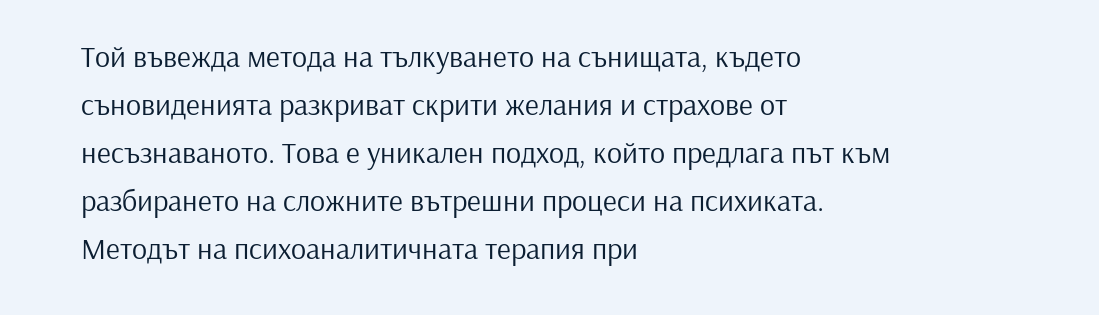Той въвежда метода на тълкуването на сънищата, където съновиденията разкриват скрити желания и страхове от несъзнаваното. Това е уникален подход, който предлага път към разбирането на сложните вътрешни процеси на психиката.
Методът на психоаналитичната терапия при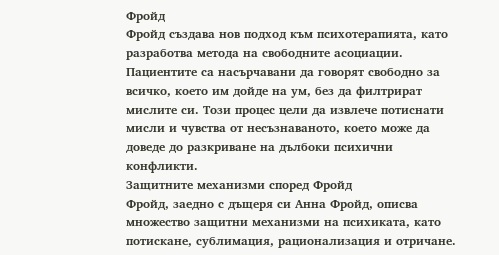Фройд
Фройд създава нов подход към психотерапията, като разработва метода на свободните асоциации. Пациентите са насърчавани да говорят свободно за всичко, което им дойде на ум, без да филтрират мислите си. Този процес цели да извлече потиснати мисли и чувства от несъзнаваното, което може да доведе до разкриване на дълбоки психични конфликти.
Защитните механизми според Фройд
Фройд, заедно с дъщеря си Анна Фройд, описва множество защитни механизми на психиката, като потискане, сублимация, рационализация и отричане.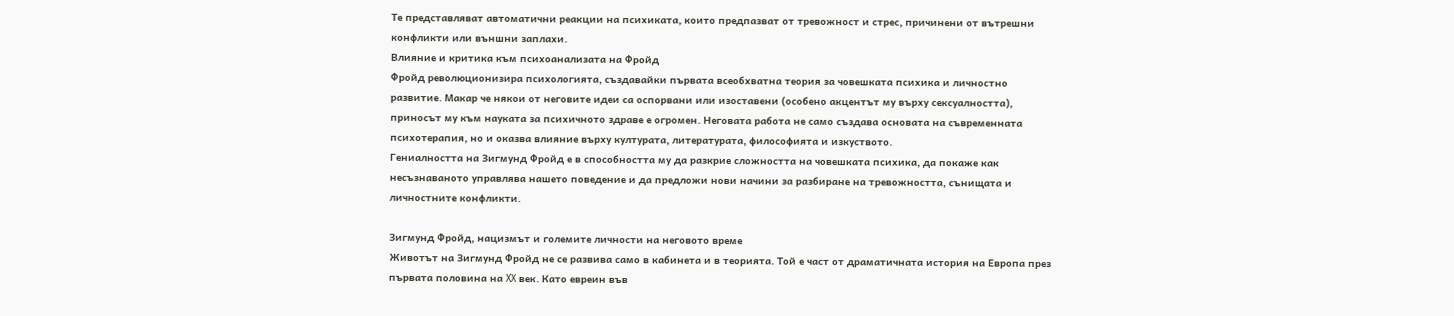Те представляват автоматични реакции на психиката, които предпазват от тревожност и стрес, причинени от вътрешни конфликти или външни заплахи.
Влияние и критика към психоанализата на Фройд
Фройд революционизира психологията, създавайки първата всеобхватна теория за човешката психика и личностно развитие. Макар че някои от неговите идеи са оспорвани или изоставени (особено акцентът му върху сексуалността), приносът му към науката за психичното здраве е огромен. Неговата работа не само създава основата на съвременната психотерапия, но и оказва влияние върху културата, литературата, философията и изкуството.
Гениалността на Зигмунд Фройд е в способността му да разкрие сложността на човешката психика, да покаже как несъзнаваното управлява нашето поведение и да предложи нови начини за разбиране на тревожността, сънищата и личностните конфликти.

Зигмунд Фройд, нацизмът и големите личности на неговото време
Животът на Зигмунд Фройд не се развива само в кабинета и в теорията. Той е част от драматичната история на Европа през първата половина на XX век. Като евреин във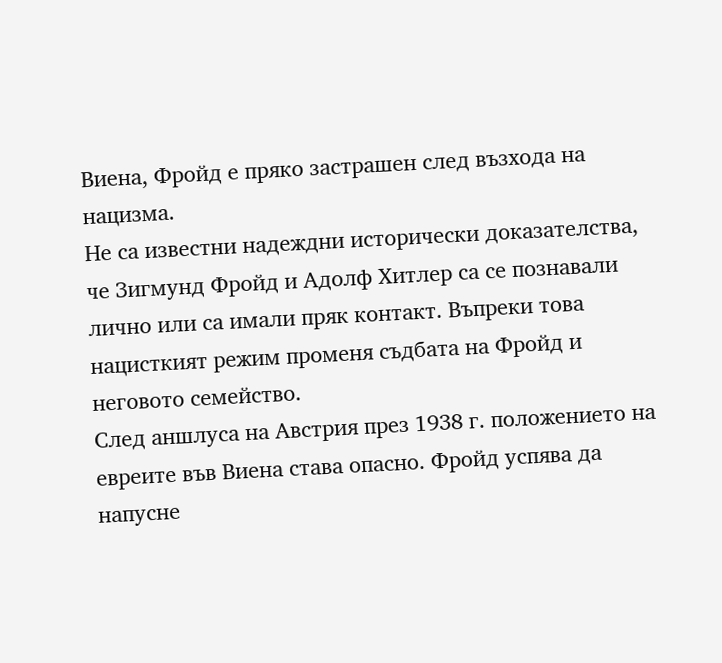Виена, Фройд е пряко застрашен след възхода на нацизма.
Не са известни надеждни исторически доказателства, че Зигмунд Фройд и Адолф Хитлер са се познавали лично или са имали пряк контакт. Въпреки това нацисткият режим променя съдбата на Фройд и неговото семейство.
След аншлуса на Австрия през 1938 г. положението на евреите във Виена става опасно. Фройд успява да напусне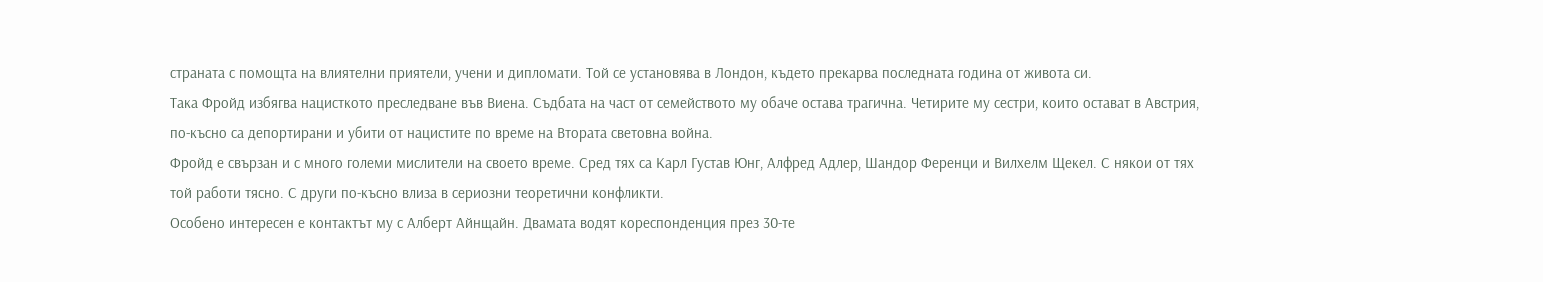страната с помощта на влиятелни приятели, учени и дипломати. Той се установява в Лондон, където прекарва последната година от живота си.
Така Фройд избягва нацисткото преследване във Виена. Съдбата на част от семейството му обаче остава трагична. Четирите му сестри, които остават в Австрия, по-късно са депортирани и убити от нацистите по време на Втората световна война.
Фройд е свързан и с много големи мислители на своето време. Сред тях са Карл Густав Юнг, Алфред Адлер, Шандор Ференци и Вилхелм Щекел. С някои от тях той работи тясно. С други по-късно влиза в сериозни теоретични конфликти.
Особено интересен е контактът му с Алберт Айнщайн. Двамата водят кореспонденция през 30-те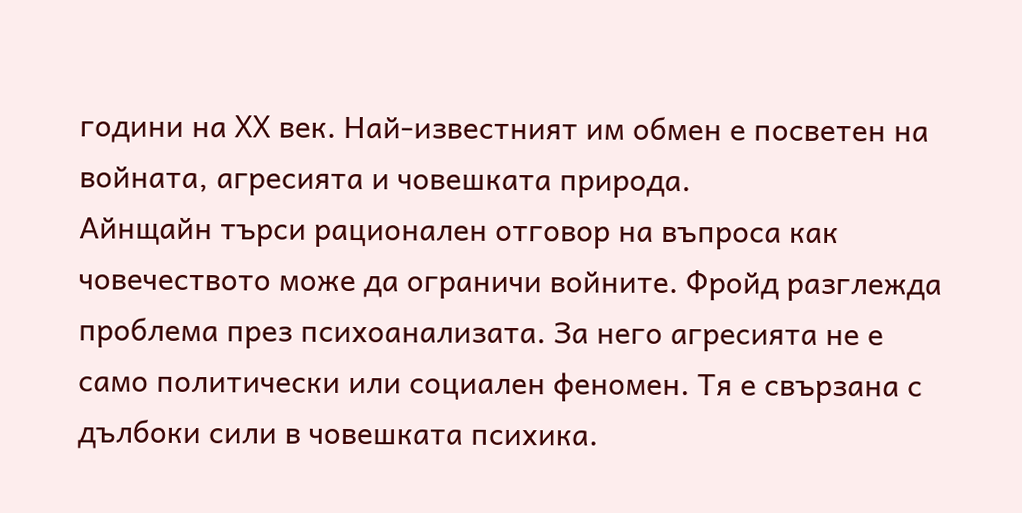години на XX век. Най-известният им обмен е посветен на войната, агресията и човешката природа.
Айнщайн търси рационален отговор на въпроса как човечеството може да ограничи войните. Фройд разглежда проблема през психоанализата. За него агресията не е само политически или социален феномен. Тя е свързана с дълбоки сили в човешката психика.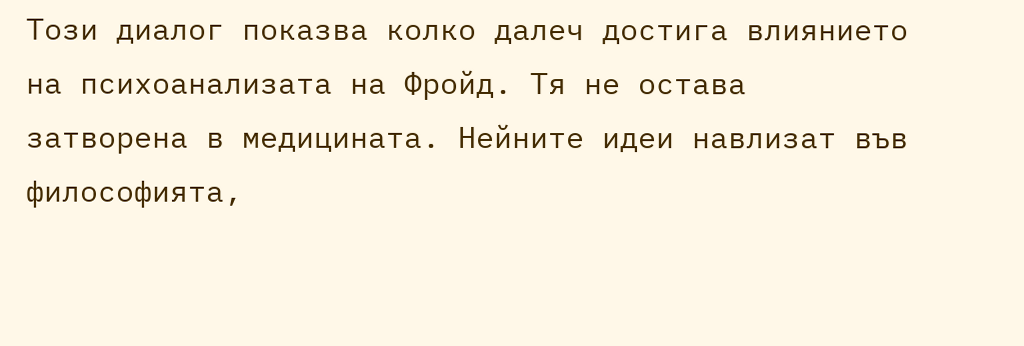Този диалог показва колко далеч достига влиянието на психоанализата на Фройд. Тя не остава затворена в медицината. Нейните идеи навлизат във философията,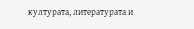културата, литературата и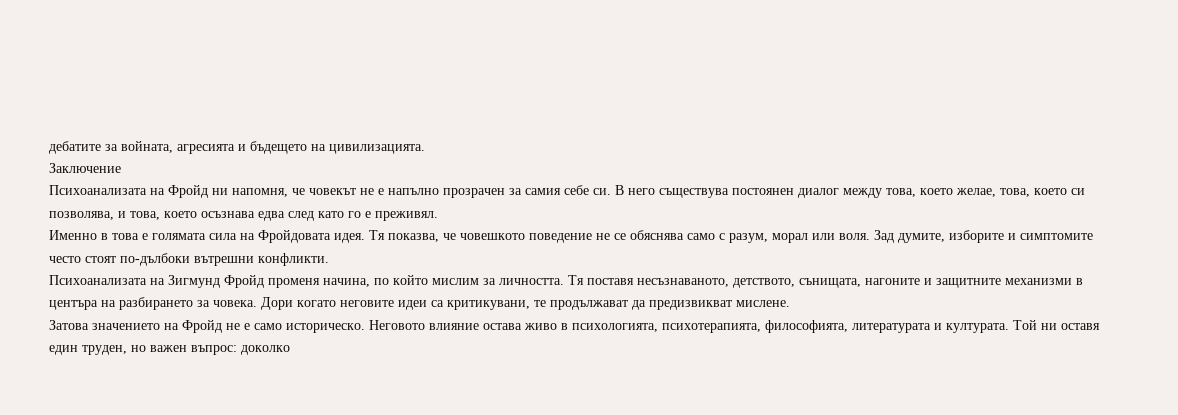дебатите за войната, агресията и бъдещето на цивилизацията.
Заключение
Психоанализата на Фройд ни напомня, че човекът не е напълно прозрачен за самия себе си. В него съществува постоянен диалог между това, което желае, това, което си позволява, и това, което осъзнава едва след като го е преживял.
Именно в това е голямата сила на Фройдовата идея. Тя показва, че човешкото поведение не се обяснява само с разум, морал или воля. Зад думите, изборите и симптомите често стоят по-дълбоки вътрешни конфликти.
Психоанализата на Зигмунд Фройд променя начина, по който мислим за личността. Тя поставя несъзнаваното, детството, сънищата, нагоните и защитните механизми в центъра на разбирането за човека. Дори когато неговите идеи са критикувани, те продължават да предизвикват мислене.
Затова значението на Фройд не е само историческо. Неговото влияние остава живо в психологията, психотерапията, философията, литературата и културата. Той ни оставя един труден, но важен въпрос: доколко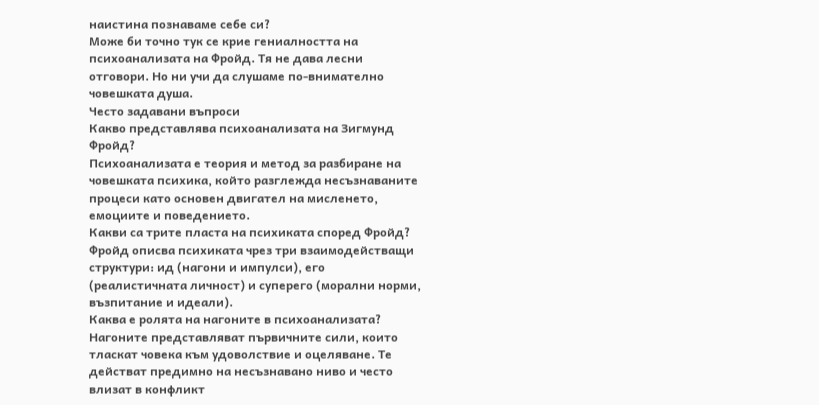наистина познаваме себе си?
Може би точно тук се крие гениалността на психоанализата на Фройд. Тя не дава лесни отговори. Но ни учи да слушаме по-внимателно човешката душа.
Често задавани въпроси
Какво представлява психоанализата на Зигмунд Фройд?
Психоанализата е теория и метод за разбиране на човешката психика, който разглежда несъзнаваните процеси като основен двигател на мисленето, емоциите и поведението.
Какви са трите пласта на психиката според Фройд?
Фройд описва психиката чрез три взаимодействащи структури: ид (нагони и импулси), его (реалистичната личност) и суперего (морални норми, възпитание и идеали).
Каква е ролята на нагоните в психоанализата?
Нагоните представляват първичните сили, които тласкат човека към удоволствие и оцеляване. Те действат предимно на несъзнавано ниво и често влизат в конфликт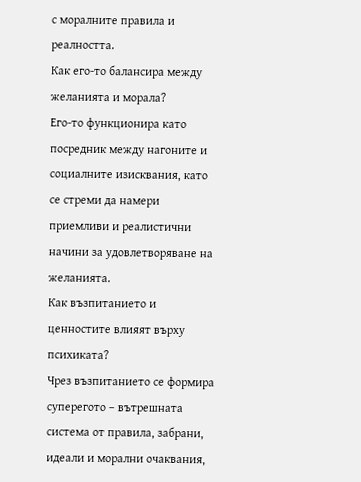с моралните правила и реалността.
Как его-то балансира между желанията и морала?
Его-то функционира като посредник между нагоните и социалните изисквания, като се стреми да намери приемливи и реалистични начини за удовлетворяване на желанията.
Как възпитанието и ценностите влияят върху психиката?
Чрез възпитанието се формира суперегото – вътрешната система от правила, забрани, идеали и морални очаквания,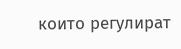които регулират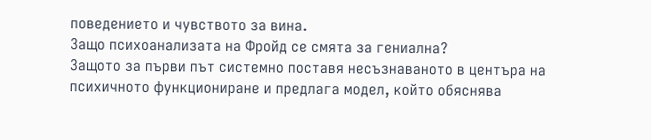поведението и чувството за вина.
Защо психоанализата на Фройд се смята за гениална?
Защото за първи път системно поставя несъзнаваното в центъра на психичното функциониране и предлага модел, който обяснява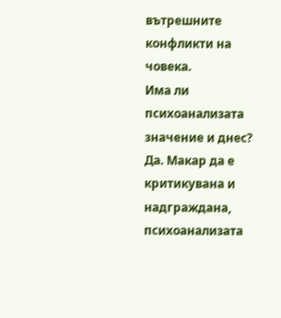вътрешните конфликти на човека.
Има ли психоанализата значение и днес?
Да. Макар да е критикувана и надграждана, психоанализата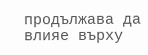продължава да влияе върху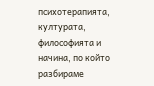психотерапията, културата, философията и начина, по който разбираме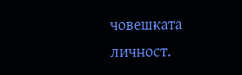човешката личност.